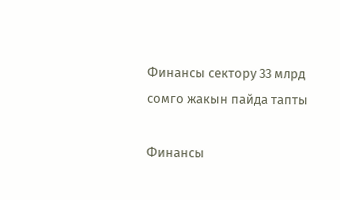Финансы сектору 33 млрд сомго жакын пайда тапты

Финансы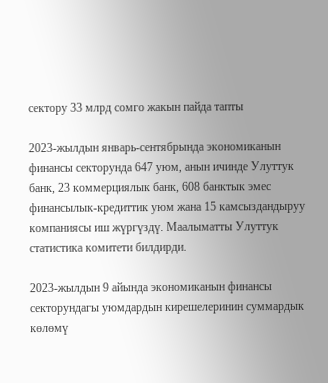сектору 33 млрд сомго жакын пайда тапты

2023-жылдын январь-сентябрында экономиканын финансы секторунда 647 уюм, анын ичинде Улуттук банк, 23 коммерциялык банк, 608 банктык эмес финансылык-кредиттик уюм жана 15 камсыздандыруу компаниясы иш жүргүздү. Маалыматты Улуттук статистика комитети билдирди.

2023-жылдын 9 айында экономиканын финансы секторундагы уюмдардын кирешелеринин суммардык көлөмү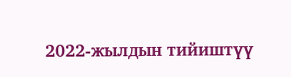2022-жылдын тийиштүү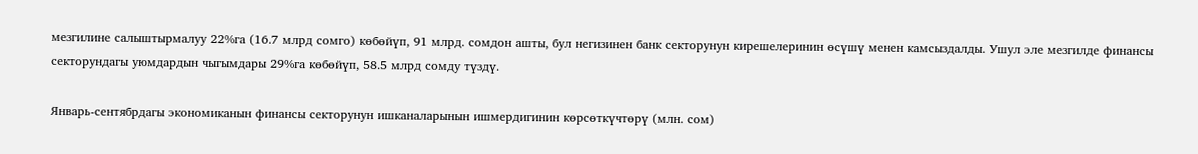мезгилине салыштырмалуу 22%га (16.7 млрд сомго) көбөйүп, 91 млрд. сомдон ашты, бул негизинен банк секторунун кирешелеринин өсүшү менен камсыздалды. Ушул эле мезгилде финансы секторундагы уюмдардын чыгымдары 29%га көбөйүп, 58.5 млрд сомду түздү.

Январь-сентябрдагы экономиканын финансы секторунун ишканаларынын ишмердигинин көрсөткүчтөрү (млн. сом)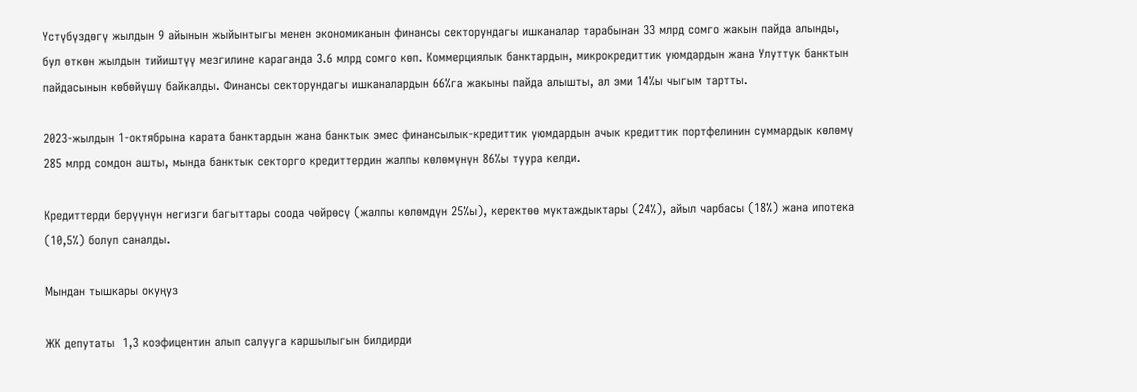Үстүбүздөгү жылдын 9 айынын жыйынтыгы менен экономиканын финансы секторундагы ишканалар тарабынан 33 млрд сомго жакын пайда алынды, бул өткөн жылдын тийиштүү мезгилине караганда 3.6 млрд сомго көп. Коммерциялык банктардын, микрокредиттик уюмдардын жана Улуттук банктын пайдасынын көбөйүшү байкалды. Финансы секторундагы ишканалардын 66%га жакыны пайда алышты, ал эми 14%ы чыгым тартты.

2023-жылдын 1-октябрына карата банктардын жана банктык эмес финансылык-кредиттик уюмдардын ачык кредиттик портфелинин суммардык көлөмү 285 млрд сомдон ашты, мында банктык секторго кредиттердин жалпы көлөмүнүн 86%ы туура келди.

Кредиттерди берүүнүн негизги багыттары соода чөйрөсү (жалпы көлөмдүн 25%ы), керектөө муктаждыктары (24%), айыл чарбасы (18%) жана ипотека (10,5%) болуп саналды.

Мындан тышкары окуңуз

ЖК депутаты  1,3 коэфицентин алып салууга каршылыгын билдирди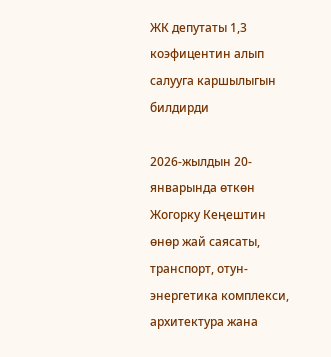ЖК депутаты 1,3 коэфицентин алып салууга каршылыгын билдирди

2026-жылдын 20-январында өткөн Жогорку Кеңештин өнөр жай саясаты, транспорт, отун-энергетика комплекси, архитектура жана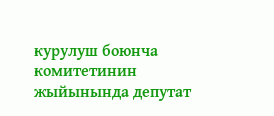курулуш боюнча комитетинин жыйынында депутат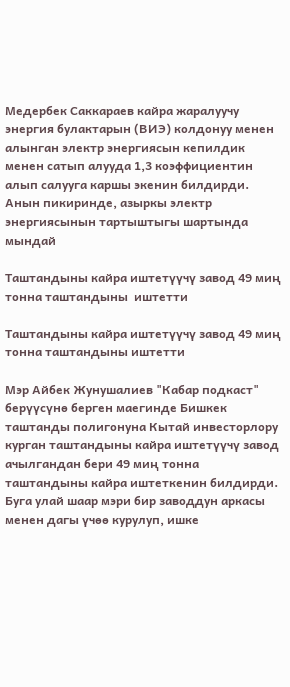Медербек Саккараев кайра жаралуучу энергия булактарын (ВИЭ) колдонуу менен алынган электр энергиясын кепилдик менен сатып алууда 1,3 коэффициентин алып салууга каршы экенин билдирди. Анын пикиринде, азыркы электр энергиясынын тартыштыгы шартында мындай

Таштандыны кайра иштетүүчү завод 49 миң тонна таштандыны  иштетти

Таштандыны кайра иштетүүчү завод 49 миң тонна таштандыны иштетти

Мэр Айбек Жунушалиев "Кабар подкаст" берүүсүнө берген маегинде Бишкек таштанды полигонуна Кытай инвесторлору курган таштандыны кайра иштетүүчү завод ачылгандан бери 49 миң тонна таштандыны кайра иштеткенин билдирди. Буга улай шаар мэри бир заводдун аркасы менен дагы үчөө курулуп, ишке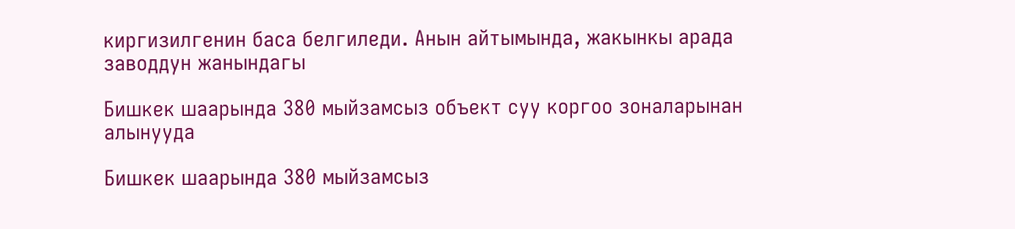киргизилгенин баса белгиледи. Анын айтымында, жакынкы арада заводдун жанындагы

Бишкек шаарында 380 мыйзамсыз объект суу коргоо зоналарынан алынууда

Бишкек шаарында 380 мыйзамсыз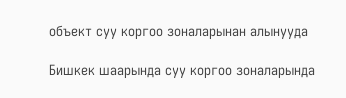объект суу коргоо зоналарынан алынууда

Бишкек шаарында суу коргоо зоналарында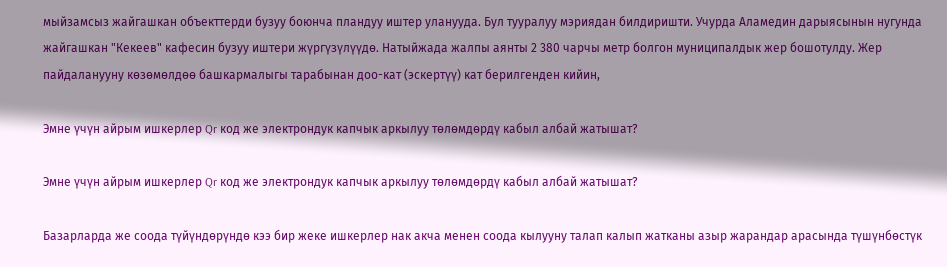мыйзамсыз жайгашкан объекттерди бузуу боюнча пландуу иштер уланууда. Бул тууралуу мэриядан билдиришти. Учурда Аламедин дарыясынын нугунда жайгашкан "Кекеев" кафесин бузуу иштери жүргүзүлүүдө. Натыйжада жалпы аянты 2 380 чарчы метр болгон муниципалдык жер бошотулду. Жер пайдаланууну көзөмөлдөө башкармалыгы тарабынан доо-кат (эскертүү) кат берилгенден кийин,

Эмне үчүн айрым ишкерлер Qr код же электрондук капчык аркылуу төлөмдөрдү кабыл албай жатышат?

Эмне үчүн айрым ишкерлер Qr код же электрондук капчык аркылуу төлөмдөрдү кабыл албай жатышат?

Базарларда же соода түйүндөрүндө кээ бир жеке ишкерлер нак акча менен соода кылууну талап калып жатканы азыр жарандар арасында түшүнбөстүк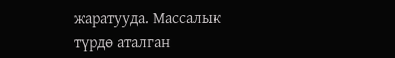жаратууда. Массалык түрдө аталган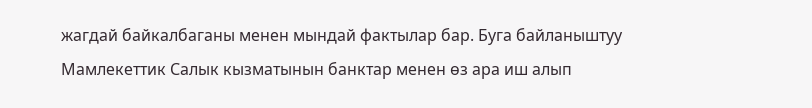жагдай байкалбаганы менен мындай фактылар бар. Буга байланыштуу Мамлекеттик Салык кызматынын банктар менен өз ара иш алып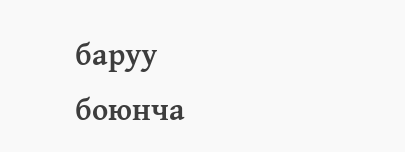баруу боюнча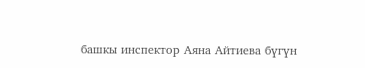башкы инспектор Аяна Айтиева бүгүн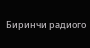Биринчи радиого